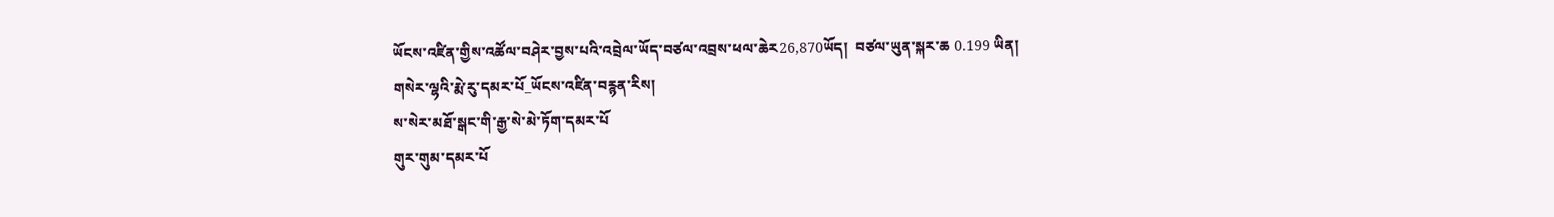ཡོངས་འཛིན་གྱིས་འཚོལ་བཤེར་བྱས་པའི་འབྲེལ་ཡོད་བཙལ་འབྲས་ཕལ་ཆེར26,870ཡོད།  བཙལ་ཡུན་སྐར་ཆ 0.199 ཡིན།
གསེར་ལྷའི་རྨེ་རུ་དམར་པོ_ཡོངས་འཛིན་བརྙན་རིས།
ས་སེར་མཐོ་སྒང་གི་རྒྱ་སེ་མེ་ཏོག་དམར་པོ
གུར་གུམ་དམར་པོ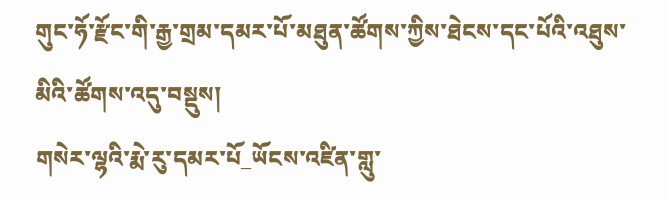གུང་ཧོ་རྫོང་གི་རྒྱ་གྲམ་དམར་པོ་མཐུན་ཚོགས་ཀྱིས་ཐེངས་དང་པོའི་འཐུས་མིའི་ཚོགས་འདུ་བསྡུས།
གསེར་ལྷའི་རྨེ་རུ་དམར་པོ_ཡོངས་འཛིན་གླུ་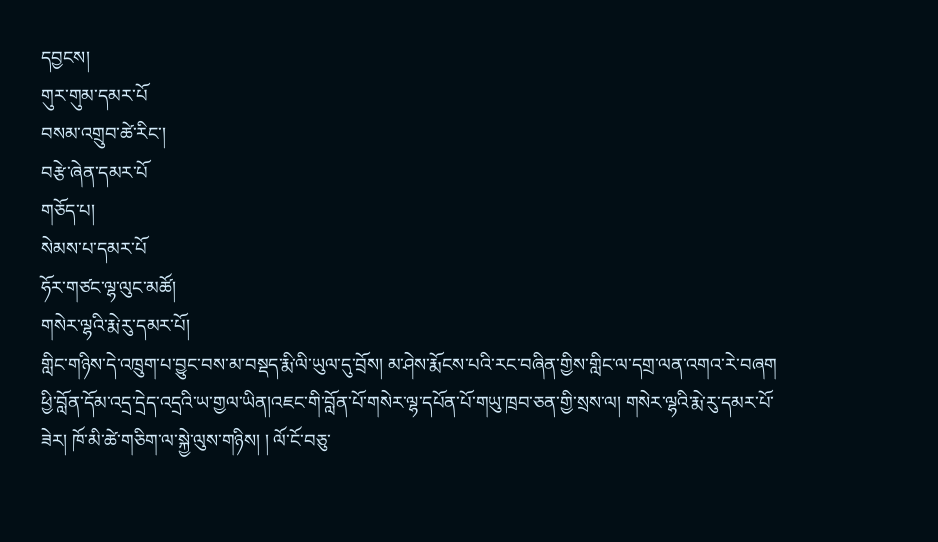དབྱངས།
གུར་གུམ་དམར་པོ
བསམ་འགྲུབ་ཚེ་རིང་།
བརྩེ་ཞེན་དམར་པོ
གཅོད་པ།
སེམས་པ་དམར་པོ
ཧོར་གཙང་ལྷ་ལུང་མཚོ།
གསེར་ལྷའི་རྨེ་རུ་དམར་པོ།
གླིང་གཉིས་དེ་འཁྲུག་པ་བྱུང་བས་མ་བསྡད་རྨི་ལི་ཡུལ་དུ་བྲོས། མ་ཤེས་རྨོངས་པའི་རང་བཞིན་གྱིས་གླིང་ལ་དགྲ་ལན་འགའ་རེ་བཞག ཕྱི་བློན་དོམ་འདྲ་དྲེད་འདྲའི་ཡ་གྱལ་ཡིན།འཇང་གི་བློན་པོ་གསེར་ལྷ་དཔོན་པོ་གཡུ་ཁྲབ་ཅན་གྱི་སྲས་ལ། གསེར་ལྷའི་རྨེ་རུ་དམར་པོ་ཟེར། ཁོ་མི་ཚེ་གཅིག་ལ་སྐྱེ་ལུས་གཉིས། ། ལོ་ངོ་བཅུ་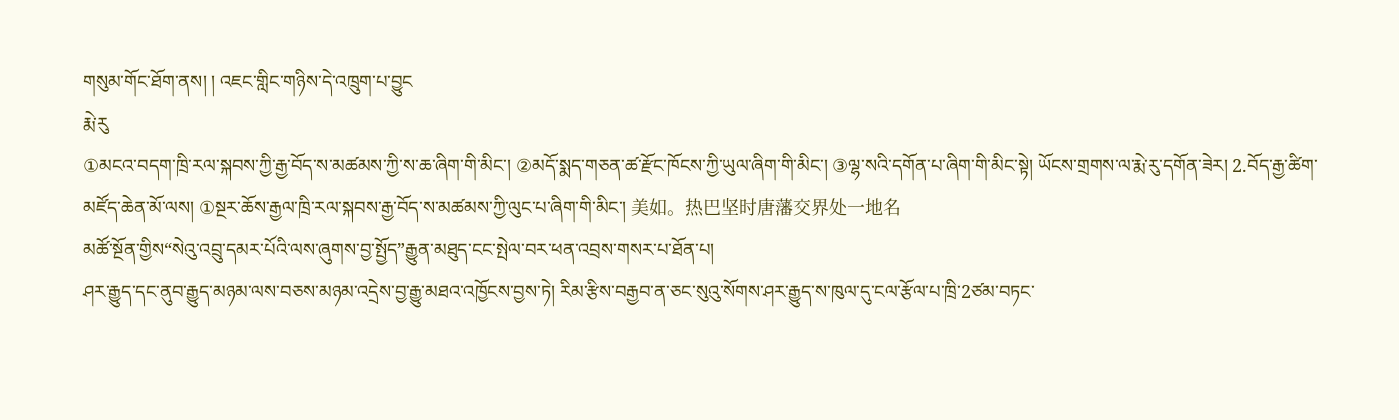གསུམ་གོང་ཐོག་ནས། ། འཇང་གླིང་གཉིས་དེ་འཁྲུག་པ་བྱུང
རྨེ་རུ
①མངའ་བདག་ཁྲི་རལ་སྐབས་ཀྱི་རྒྱ་བོད་ས་མཚམས་ཀྱི་ས་ཆ་ཞིག་གི་མིང་། ②མདོ་སྨད་གཅན་ཚ་རྫོང་ཁོངས་ཀྱི་ཡུལ་ཞིག་གི་མིང་། ③ལྷ་སའི་དགོན་པ་ཞིག་གི་མིང་སྟེ། ཡོངས་གྲགས་ལ་རྨེ་རུ་དགོན་ཟེར། 2.བོད་རྒྱ་ཚིག་མཛོད་ཆེན་མོ་ལས། ①སྔར་ཆོས་རྒྱལ་ཁྲི་རལ་སྐབས་རྒྱ་བོད་ས་མཚམས་ཀྱི་ལུང་པ་ཞིག་གི་མིང་། 美如。热巴坚时唐藩交界处一地名
མཚོ་སྔོན་གྱིས“སེའུ་འབྲུ་དམར་པོའི་ལས་ཞུགས་བྱ་སྤྱོད”རྒྱུན་མཐུད་ངང་སྤེལ་བར་ཕན་འབྲས་གསར་པ་ཐོན་པ།
ཤར་རྒྱུད་དང་ནུབ་རྒྱུད་མཉམ་ལས་བཅས་མཉམ་འདྲེས་བྱ་རྒྱུ་མཐའ་འཁྱོངས་བྱས་ཏེ། རིམ་རྩིས་བརྒྱབ་ན་ཅང་སུའུ་སོགས་ཤར་རྒྱུད་ས་ཁུལ་དུ་ངལ་རྩོལ་པ་ཁྲི་2ཙམ་བཏང་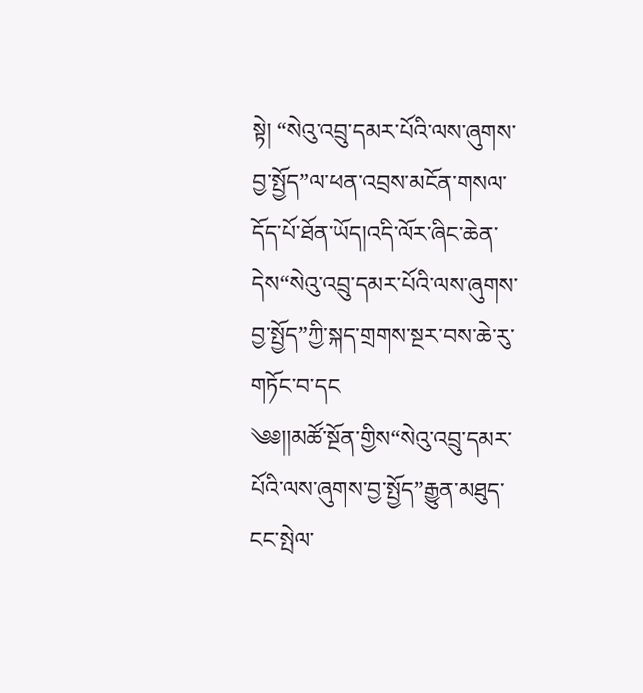སྟེ། “སེའུ་འབྲུ་དམར་པོའི་ལས་ཞུགས་བྱ་སྤྱོད”ལ་ཕན་འབྲས་མངོན་གསལ་དོད་པོ་ཐོན་ཡོད།འདི་ལོར་ཞིང་ཆེན་དེས“སེའུ་འབྲུ་དམར་པོའི་ལས་ཞུགས་བྱ་སྤྱོད”ཀྱི་སྐད་གྲགས་སྔར་བས་ཆེ་རུ་གཏོང་བ་དང
༄༅།།མཚོ་སྔོན་གྱིས“སེའུ་འབྲུ་དམར་པོའི་ལས་ཞུགས་བྱ་སྤྱོད”རྒྱུན་མཐུད་ངང་སྤེལ་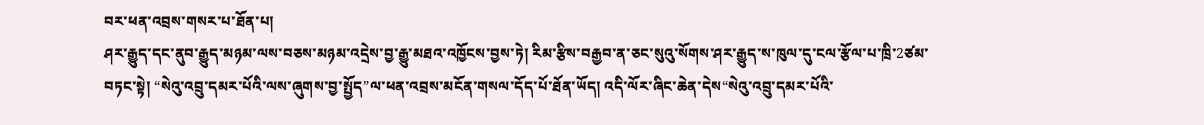བར་ཕན་འབྲས་གསར་པ་ཐོན་པ།
ཤར་རྒྱུད་དང་ནུབ་རྒྱུད་མཉམ་ལས་བཅས་མཉམ་འདྲེས་བྱ་རྒྱུ་མཐའ་འཁྱོངས་བྱས་ཏེ། རིམ་རྩིས་བརྒྱབ་ན་ཅང་སུའུ་སོགས་ཤར་རྒྱུད་ས་ཁུལ་དུ་ངལ་རྩོལ་པ་ཁྲི་2ཙམ་བཏང་སྟེ། “སེའུ་འབྲུ་དམར་པོའི་ལས་ཞུགས་བྱ་སྤྱོད”ལ་ཕན་འབྲས་མངོན་གསལ་དོད་པོ་ཐོན་ཡོད། འདི་ལོར་ཞིང་ཆེན་དེས“སེའུ་འབྲུ་དམར་པོའི་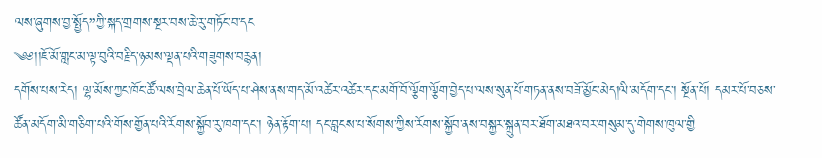ལས་ཞུགས་བྱ་སྤྱོད”ཀྱི་སྐད་གྲགས་སྔར་བས་ཆེ་རུ་གཏོང་བ་དང
༄༅།།ཇོ་མོ་གླང་མ་ལྟ་བུའི་བརྗིད་ཉམས་ལྡན་པའི་གཟུགས་བརྙན།
དགོས་པས་རེད། ལྷ་མོས་ཀྱང་ཁོང་ཚོ་ལས་བྲེལ་ཆེན་པོ་ཡོད་པ་ཤེས་ནས་གད་མོ་འཚེར་འཚེར་དང་མགོ་བོ་ལྕོག་ལྕོག་བྱེད་པ་ལས་སུན་པོ་གཏན་ནས་བཟོ་མྱོང་མེད།ལི་མདོག་དང་། སྔོན་པོ། དམར་པོ་བཅས་ཚོན་མདོག་མི་གཅིག་པའི་གོས་གྱོན་པའི་རོགས་སྐྱོབ་རུ་ཁག་དང་། ཉེན་རྟོག་པ། དང་བླངས་པ་སོགས་ཀྱིས་རོགས་སྐྱོབ་ནས་བསྐྱར་སྐྲུན་བར་ཐོག་མཐའ་བར་གསུམ་དུ་གེགས་ཁུལ་གྱི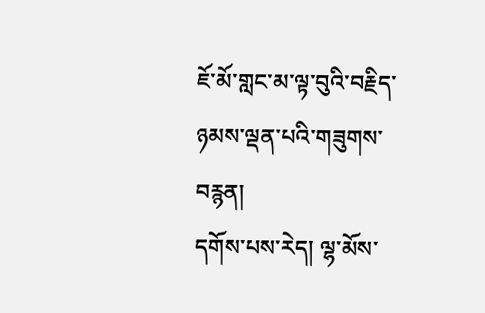ཇོ་མོ་གླང་མ་ལྟ་བུའི་བརྗིད་ཉམས་ལྡན་པའི་གཟུགས་བརྙན།
དགོས་པས་རེད། ལྷ་མོས་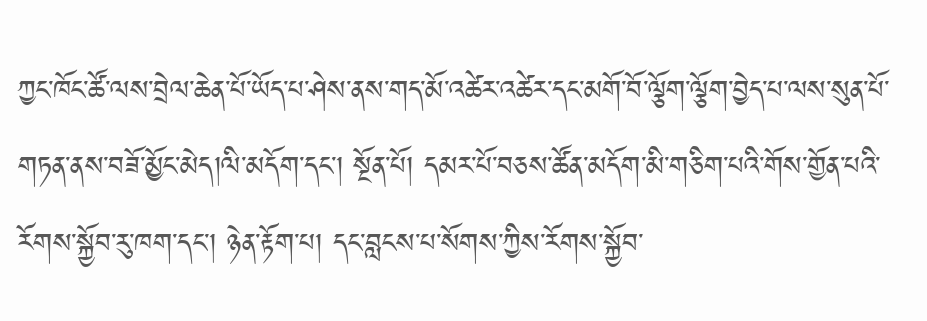ཀྱང་ཁོང་ཚོ་ལས་བྲེལ་ཆེན་པོ་ཡོད་པ་ཤེས་ནས་གད་མོ་འཚེར་འཚེར་དང་མགོ་བོ་ལྕོག་ལྕོག་བྱེད་པ་ལས་སུན་པོ་གཏན་ནས་བཟོ་མྱོང་མེད།ལི་མདོག་དང་། སྔོན་པོ། དམར་པོ་བཅས་ཚོན་མདོག་མི་གཅིག་པའི་གོས་གྱོན་པའི་རོགས་སྐྱོབ་རུ་ཁག་དང་། ཉེན་རྟོག་པ། དང་བླངས་པ་སོགས་ཀྱིས་རོགས་སྐྱོབ་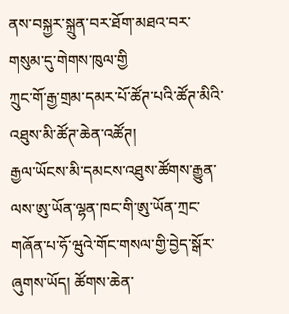ནས་བསྐྱར་སྐྲུན་བར་ཐོག་མཐའ་བར་གསུམ་དུ་གེགས་ཁུལ་གྱི
ཀྲུང་གོ་རྒྱ་གྲམ་དམར་པོ་ཚོཊ་པའི་ཚོཊ་མིའི་འཐུས་མི་ཚོཊ་ཆེན་འཚོཊ།
རྒྱལ་ཡོངས་མི་དམངས་འཐུས་ཚོགས་རྒྱུན་ལས་ཨུ་ཡོན་ལྷན་ཁང་གི་ཨུ་ཡོན་ཀྲང་གཞོན་པ་ཧོ་ཝུའེ་གོང་གསལ་གྱི་བྱེད་སྒོར་ཞུགས་ཡོད། ཚོགས་ཆེན་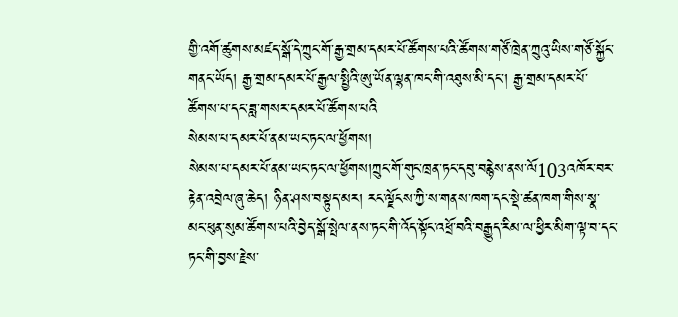གྱི་འགོ་ཚུགས་མཛད་སྒོ་དེ་ཀྲུང་གོ་རྒྱ་གྲམ་དམར་པོ་ཚོགས་པའི་ཚོགས་གཙོ་ཁྲེན་ཀྲུའུ་ཡིས་གཙོ་སྐྱོང་གནང་ཡོད། རྒྱ་གྲམ་དམར་པོ་རྒྱལ་སྤྱིའི་ཨུ་ཡོན་ལྷན་ཁང་གི་འཐུས་མི་དང་། རྒྱ་གྲམ་དམར་པོ་ཚོགས་པ་དང་ཟླ་གསར་དམར་པོ་ཚོགས་པའི
སེམས་པ་དམར་པོ་ནམ་ཡང་ཏང་ལ་ཕྱོགས།
སེམས་པ་དམར་པོ་ནམ་ཡང་ཏང་ལ་ཕྱོགས།ཀྲུང་གོ་གུང་ཁྲན་ཏང་དབུ་བརྙེས་ནས་ལོ103འཁོར་བར་རྟེན་འབྲེལ་ཞུ་ཆེད། ཉིན་ཤས་བསྟུད་མར། རང་ལྗོངས་ཀྱི་ས་གནས་ཁག་དང་སྡེ་ཚན་ཁག་གིས་སྣ་མང་ཕུན་སུམ་ཚོགས་པའི་བྱེད་སྒོ་སྤེལ་ནས་ཏང་གི་འོད་སྟོང་འཕྲོ་བའི་བརྒྱུད་རིམ་ལ་ཕྱིར་མིག་ལྟ་བ་དང་ཏང་གི་བྱས་རྗེས་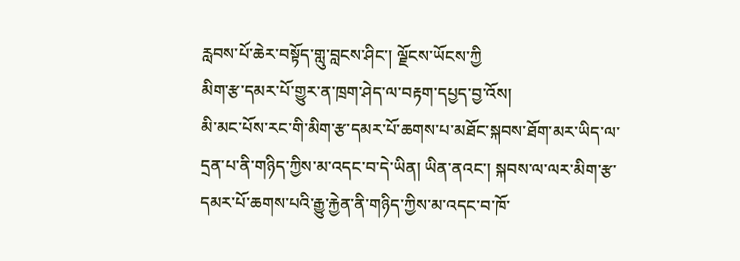རླབས་པོ་ཆེར་བསྟོད་གླུ་བླངས་ཤིང་། ལྗོངས་ཡོངས་ཀྱི
མིག་རྩ་དམར་པོ་གྱུར་ན་ཁྲག་ཤེད་ལ་བརྟག་དཔྱད་བྱ་འོས།
མི་མང་པོས་རང་གི་མིག་རྩ་དམར་པོ་ཆགས་པ་མཐོང་སྐབས་ཐོག་མར་ཡིད་ལ་དྲན་པ་ནི་གཉིད་ཀྱིས་མ་འདང་བ་དེ་ཡིན། ཡིན་ནའང་། སྐབས་ལ་ལར་མིག་རྩ་དམར་པོ་ཆགས་པའི་རྒྱུ་རྐྱེན་ནི་གཉིད་ཀྱིས་མ་འདང་བ་ཁོ་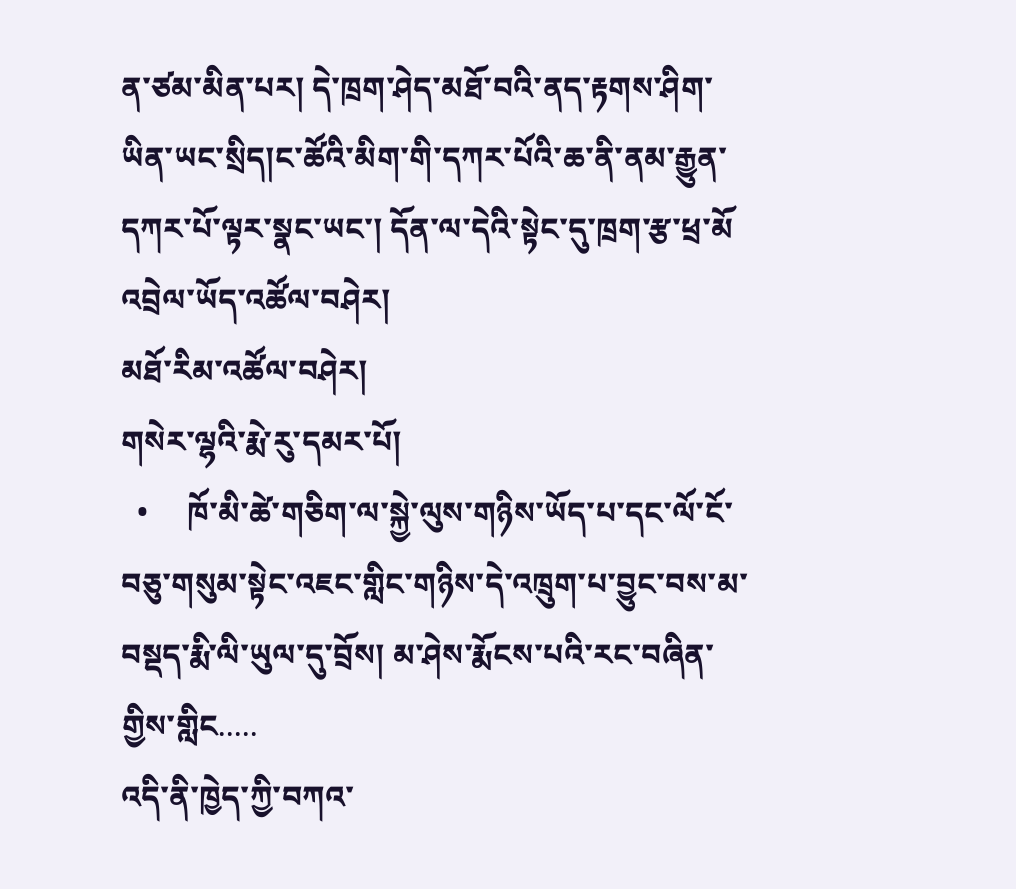ན་ཙམ་མིན་པར། དེ་ཁྲག་ཤེད་མཐོ་བའི་ནད་རྟགས་ཤིག་ཡིན་ཡང་སྲིད།ང་ཚོའི་མིག་གི་དཀར་པོའི་ཆ་ནི་ནམ་རྒྱུན་དཀར་པོ་ལྟར་སྣང་ཡང་། དོན་ལ་དེའི་སྟེང་དུ་ཁྲག་རྩ་ཕྲ་མོ
འབྲེལ་ཡོད་འཚོལ་བཤེར།
མཐོ་རིམ་འཚོལ་བཤེར།
གསེར་ལྷའི་རྨེ་རུ་དམར་པོ།
  •     ཁོ་མི་ཚེ་གཅིག་ལ་སྐྱེ་ལུས་གཉིས་ཡོད་པ་དང་ལོ་ངོ་བཅུ་གསུམ་སྟེང་འཇང་གླིང་གཉིས་དེ་འཁྲུག་པ་བྱུང་བས་མ་བསྡད་རྨི་ལི་ཡུལ་དུ་བྲོས། མ་ཤེས་རྨོངས་པའི་རང་བཞིན་གྱིས་གླིང.....
འདི་ནི་ཁྱེད་ཀྱི་བཀའ་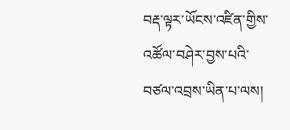བརྡ་ལྟར་ཡོངས་འཛིན་གྱིས་འཚོལ་བཤེར་བྱས་པའི་བཙལ་འབྲས་ཡིན་པ་ལས།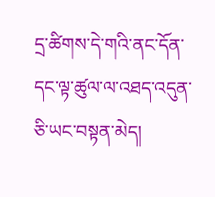དྲ་ཚིགས་དེ་གའི་ནང་དོན་དང་ལྟ་ཚུལ་ལ་འཐད་འདུན་ཅི་ཡང་བསྟན་མེད།